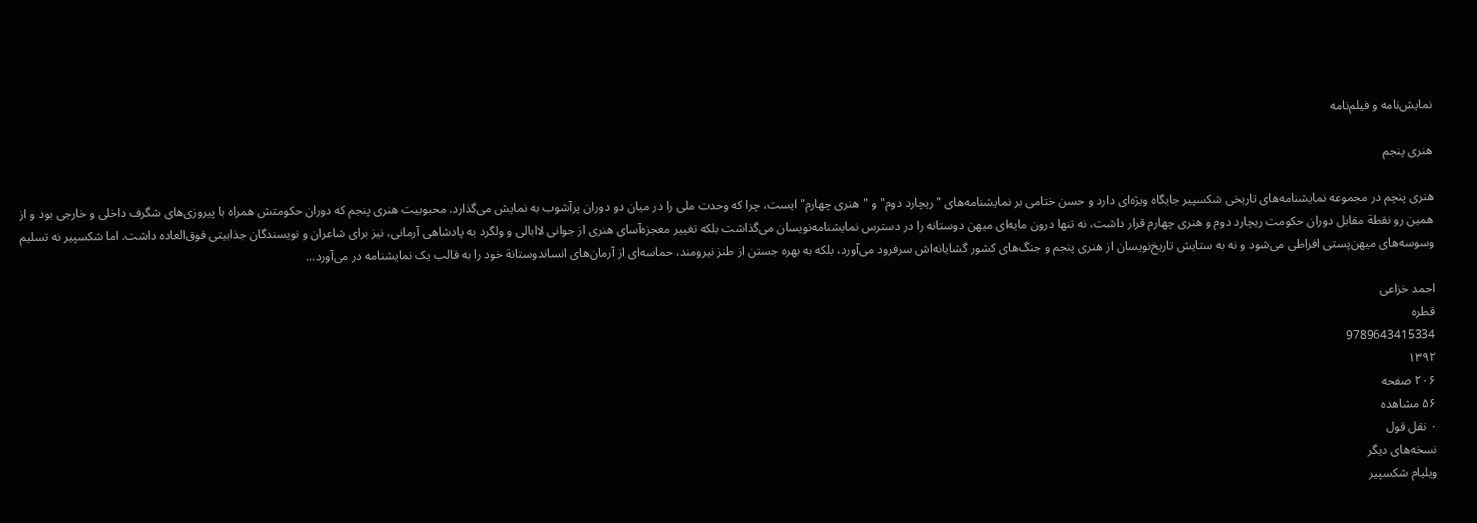نمایش‌نامه و فیلم‌نامه

هنری پنجم

هنری پنچم در مجموعه نمایشنامه‌های تاریخی شکسپیر جایگاه ویژه‌ای دارد و حسن ختامی بر نمایشنامه‌های "ریچارد دوم" و "هنری چهارم" ایست، چرا که وحدت ملی را در میان دو دوران پرآشوب به نمایش می‌گذارد. محبوبیت هنری پنجم که دوران حکومتش همراه با پیروزی‌های شگرف داخلی و خارجی بود و از همین رو نقطة مقابل دوران حکومت ریچارد دوم و هنری چهارم قرار داشت، نه تنها درون مایه‌ای میهن دوستانه را در دسترس نمایشنامه‌نویسان می‌گذاشت بلکه تغییر معجزه‌آسای هنری از جوانی لاابالی و ولگرد به پادشاهی آرمانی، نیز برای شاعران و نویسندگان جذابیتی فوق‌العاده داشت. اما شکسپیر نه تسلیم وسوسه‌های میهن‌پستی افراطی می‌شود و نه به ستایش تاریخ‌نویسان از هنری پنجم و جنگ‌های کشور گشایانه‌اش سرفرود می‌آورد، بلکه به بهره جستن از طنز نیرومند، حماسه‌ای از آرمان‌های انساندوستانة خود را به قالب یک نمایشنامه در می‌آورد...

احمد خزاعی
قطره
9789643415334
۱۳۹۲
۲۰۶ صفحه
۵۶ مشاهده
۰ نقل قول
نسخه‌های دیگر
ویلیام شکسپیر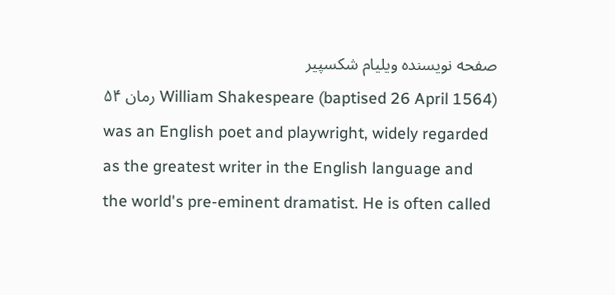صفحه نویسنده ویلیام شکسپیر
۵۴ رمان William Shakespeare (baptised 26 April 1564) was an English poet and playwright, widely regarded as the greatest writer in the English language and the world's pre-eminent dramatist. He is often called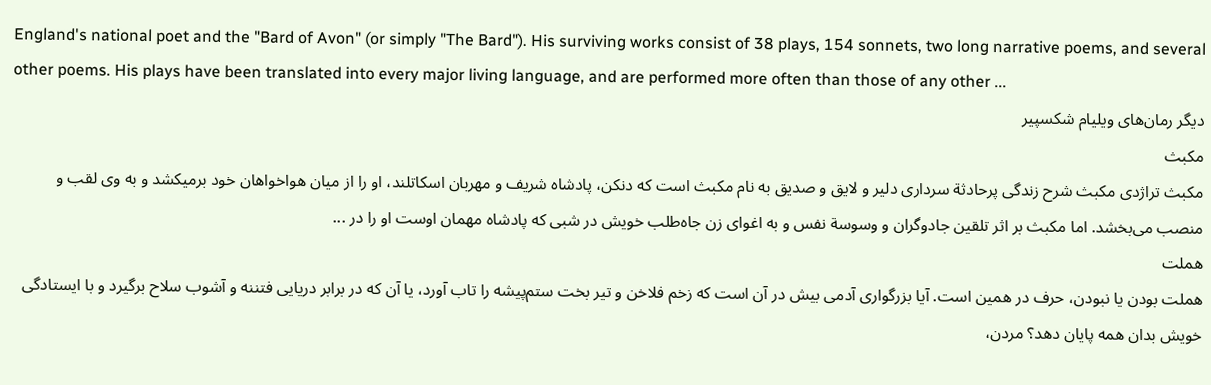England's national poet and the "Bard of Avon" (or simply "The Bard"). His surviving works consist of 38 plays, 154 sonnets, two long narrative poems, and several other poems. His plays have been translated into every major living language, and are performed more often than those of any other ...
دیگر رمان‌های ویلیام شکسپیر
مکبث
مکبث تراژدی مکبث شرح زندگی پرحادثة سرداری دلیر و لایق و صدیق به نام مکبث است که دنکن، پادشاه شریف و مهربان اسکاتلند، او را از میان هواخواهان خود بر‌میکشد و به وی لقب و منصب می‌‌بخشد. اما مکبث بر اثر تلقین جادوگران و وسوسة نفس و به اغوای زن جاه‌طلب خویش در شبی که پادشاه مهمان اوست او را در ...
هملت
هملت بودن یا نبودن، حرف در همین است. آیا بزرگواری آدمی بیش در آن است که زخم فلاخن و تیر بخت ستم‌پیشه را تاب آورد، یا آن که در برابر دریایی فتننه و آشوب سلاح برگیرد و با ایستادگی خویش بدان همه پایان دهد؟ مردن،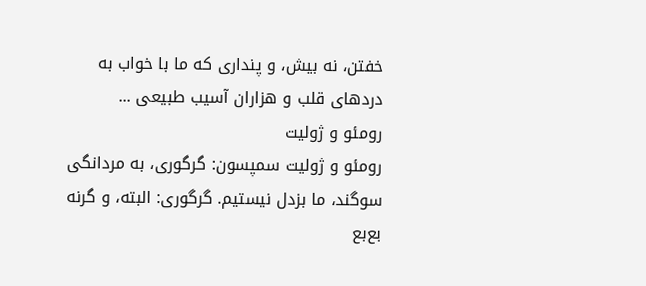خفتن، نه بیش، و پنداری که ما با خواب به درد‌های قلب و هزاران آسیب طبیعی ...
رومئو و ژولیت
رومئو و ژولیت سمپسون: گرگوری، به مردانگی سوگند، ما بزدل نیستیم. گرگوری: البته، و گرنه بع‌بع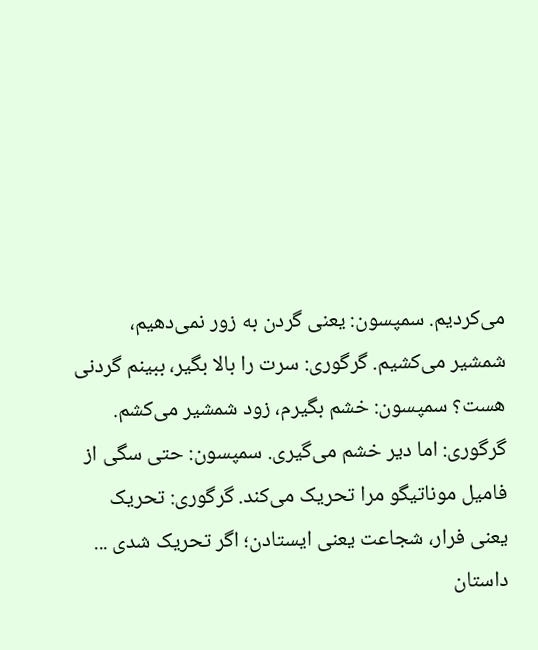می‌کردیم. سمپسون: یعنی گردن به زور نمی‌دهیم، شمشیر می‌کشیم. گرگوری: سرت را بالا بگیر، ببینم گردنی هست؟ سمپسون: خشم بگیرم، زود شمشیر می‌کشم. گرگوری: اما دیر خشم می‌گیری. سمپسون: حتی سگی از فامیل موناتیگو مرا تحریک می‌کند. گرگوری: تحریک یعنی فرار، شجاعت یعنی ایستادن؛ اگر تحریک شدی ...
داستان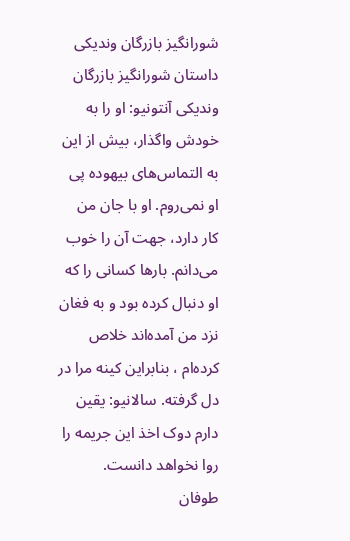شورانگیز بازرگان وندیکی
داستان شورانگیز بازرگان وندیکی آنتونیو: او را به خودش واگذار، بیش از این به التماس‌های بیهوده پی او نمی‌روم. او با جان من کار دارد، جهت آن را خوب می‌دانم. بارها کسانی را که او دنبال کرده بود و به فغان نزد من آمده‌اند خلاص کرده‌ام ، بنابراین کینه مرا در دل گرفته. سالانیو: یقین دارم دوک اخذ این جریمه را روا نخواهد دانست.
طوفان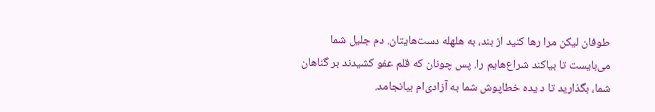طوفان لیکن مرا رها کنید از بند، به هلهله دست‌هایتان. دم جلیل شما می‌بایست تا بیاکند شراع‌هایم را. پس چونان که قلم عفو کشیدند بر گناهان شما، بگذارید تا د یده خطاپوش شما به آزادی‌ام بیانجامد.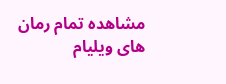مشاهده تمام رمان های ویلیام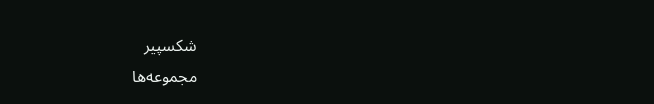شکسپیر
مجموعه‌ها